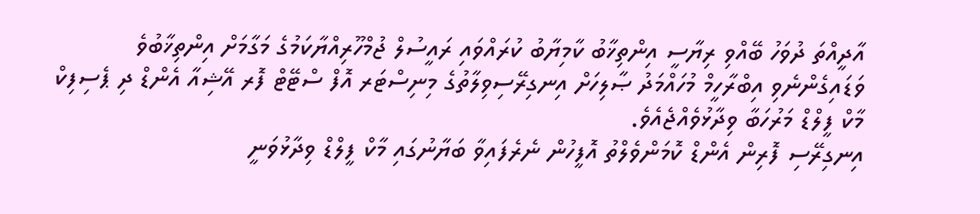އާދީއްތަ ދުވަހު ބޭއްވި ރިޔާސީ އިންތިޚާބު ކާމިޔާބު ކުރައްވައި ރައީސުލް ޖުމްހޫރިއްޔާކަމުގެ މަގާމަށް އިންތިޚާބުވެ ވަޑައިގެންނެވި އިބްރާހީމް މުހައްމަދު ޞާލިހަށް އިނގިރޭސިވިލާތުގެ މިނިސްޓަރ އޮފް ސްޓޭޓް ފޮރ އޭޝިއާ އެންޑް ދި ޕެސިފިކް މާކް ފީލްޑް މަރުހަބާ ވިދާޅުވެއްޖެއެވެ.
އިނގިރޭސި ފޮރިން އެންޑް ކޮމަންވެލްތު އޮފީހުން ނެރެފައިވާ ބަޔާނުގައި މާކް ފީލްޑް ވިދާޅުވަނީ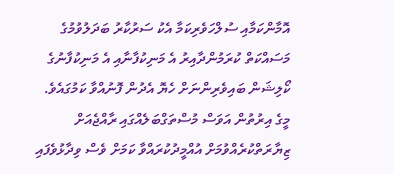އޮމާންކަމާއި ސުލްހަވެރިކަމާ އެކު ސަރުކާރު ބަދަލުވުމުގެ މަސައްކަތް ކުރަމުންދާއިރު އެ މަނިކުފާނާއި އެ މަނިކުފާނުގެ ކޯލިޝަން ބައިވެރިންނަށް ހެޔޮ އެދުން ފޮނުއްވާ ކަމުގައެވެ.
މީގެ އިރުތުން އަވަސް މުސްތަގްބަލެއްގައި ރާއްޖެއަށް ޒިޔާރަތްކުރެއްވުމަށް އުއްމީދުކުރައްވާ ކަމަށް ވެސް ވިދާޅުވެފައި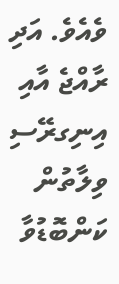ވެއެވެ. އަދި ރާއްޖެ އާއި އިނިގރޭސި ވިލާތުން ކަންބޮޑުވާ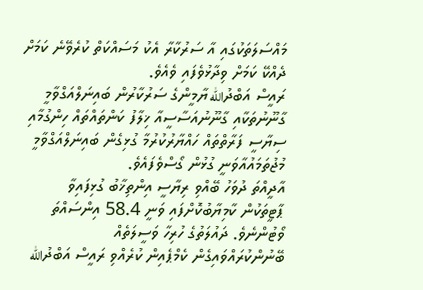މައްސަލަތަކުގައި އާ ސަރުކާރާ އެކު މަސައްކަތް ކުރެވޭނެ ކަމަށް ދެއްކޭ ކަމަށް ވިދާޅުވެފައި ވެއެވެ.
ރައީސް އަބްދުالله ޔާމީންގެ ސަރުކާރުން ބައިނަލްއަގްވާމީ ގާނޫނުތަކާއި ގާނޫނުއަސާސީއާ ޚިލާފު ކަންތައްތައް ހިންގުމާއި ސިޔާސީ ފަރާތްތައް ހައްޔާރުކުރުމާ ގުޅިގެން ބައިނަލްއަގްވާމީ މުޖުތަމައުއާވަނީ ގުޅުން ގޯސްވެފައެވެ.
އާދީއްތަ ދުވަހު ބޭއްވި ރިޔާސީ އިންތިޚާބު ގުޅިފައިވާ ޕާޓީތަކުން ކާމިޔާބުކޮށްފައި ވަނީ 58.4 އިންސައްތަ ވޯޓުންނެވެ. ދައުލަތުގެ ހުރިހާ ވަސީލަތެއް ބޭނުންކުރައްވައިގެން ކެމްޕެއިން ކުރެއްވި ރައީސް އަބްދުالله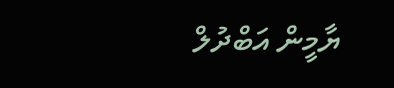ޔާމީން އަބްދުލް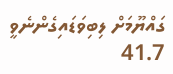ގައްޔޫމަށް ލިބިވަޑައިގެންނެވީ 41.7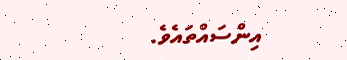އިންސައްތައެވެ.